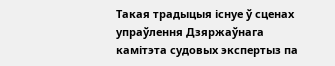Такая традыцыя існуе ў сценах упраўлення Дзяржаўнага камітэта судовых экспертыз па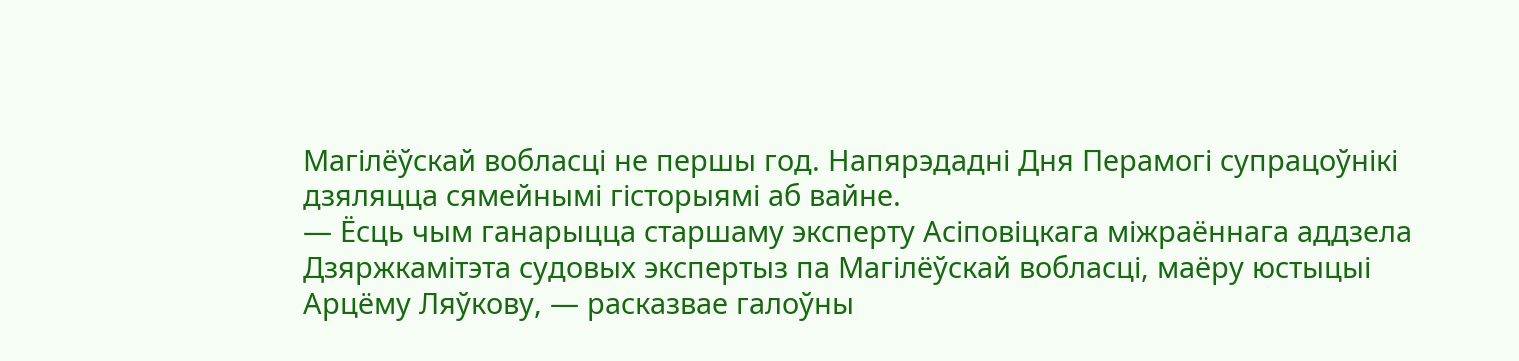Магілёўскай вобласці не першы год. Напярэдадні Дня Перамогі супрацоўнікі дзяляцца сямейнымі гісторыямі аб вайне.
— Ёсць чым ганарыцца старшаму эксперту Асіповіцкага міжраённага аддзела Дзяржкамітэта судовых экспертыз па Магілёўскай вобласці, маёру юстыцыі Арцёму Ляўкову, — расказвае галоўны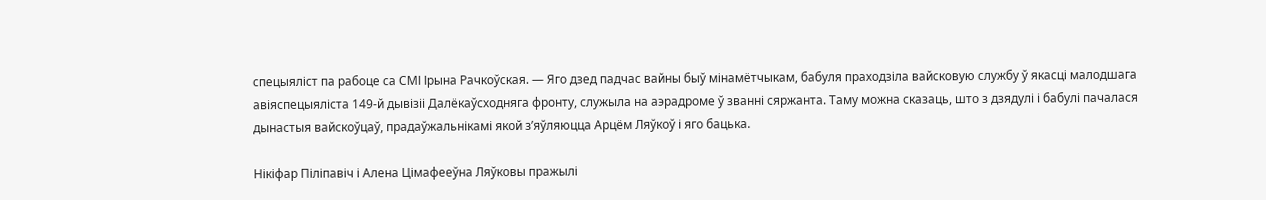спецыяліст па рабоце са СМІ Ірына Рачкоўская. — Яго дзед падчас вайны быў мінамётчыкам, бабуля праходзіла вайсковую службу ў якасці малодшага авіяспецыяліста 149-й дывізіі Далёкаўсходняга фронту, служыла на аэрадроме ў званні сяржанта. Таму можна сказаць, што з дзядулі і бабулі пачалася дынастыя вайскоўцаў, прадаўжальнікамі якой з’яўляюцца Арцём Ляўкоў і яго бацька.

Нікіфар Піліпавіч і Алена Цімафееўна Ляўковы пражылі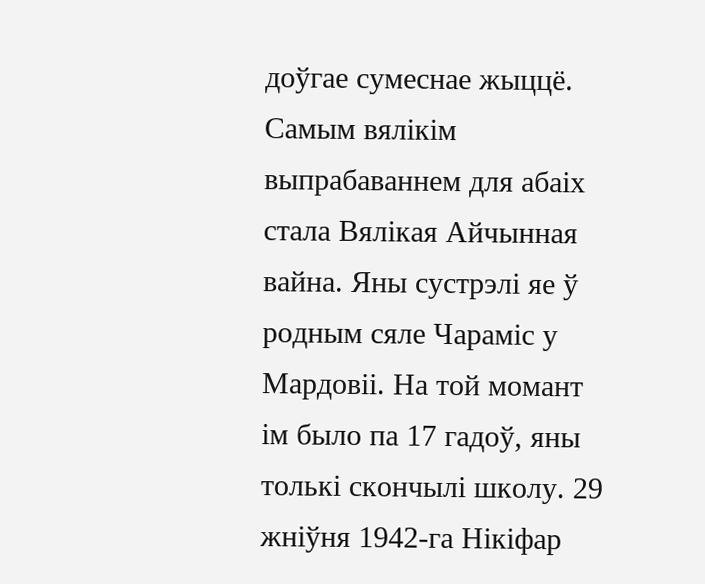доўгае сумеснае жыццё. Самым вялікім выпрабаваннем для абаіх стала Вялікая Айчынная вайна. Яны сустрэлі яе ў родным сяле Чараміс у Мардовіі. На той момант ім было па 17 гадоў, яны толькі скончылі школу. 29 жніўня 1942-га Нікіфар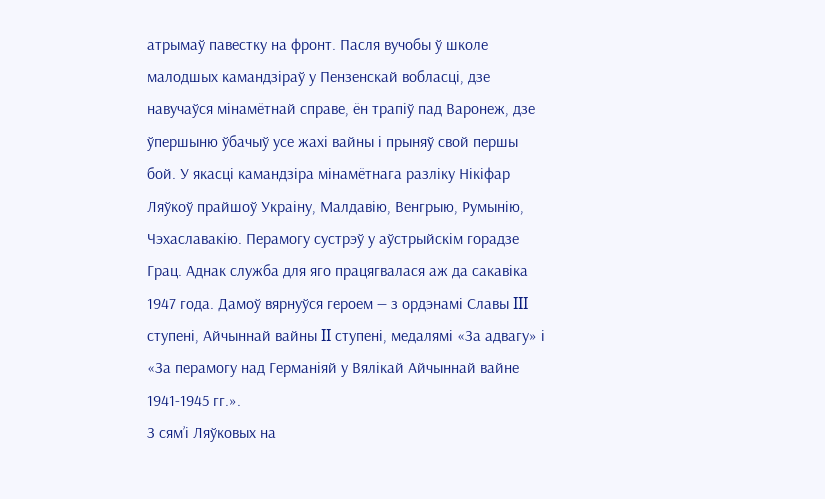атрымаў павестку на фронт. Пасля вучобы ў школе малодшых камандзіраў у Пензенскай вобласці, дзе навучаўся мінамётнай справе, ён трапіў пад Варонеж, дзе ўпершыню ўбачыў усе жахі вайны і прыняў свой першы бой. У якасці камандзіра мінамётнага разліку Нікіфар Ляўкоў прайшоў Украіну, Малдавію, Венгрыю, Румынію, Чэхаславакію. Перамогу сустрэў у аўстрыйскім горадзе Грац. Аднак служба для яго працягвалася аж да сакавіка 1947 года. Дамоў вярнуўся героем — з ордэнамі Славы III ступені, Айчыннай вайны II ступені, медалямі «За адвагу» і «За перамогу над Германіяй у Вялікай Айчыннай вайне 1941-1945 гг.».
З сям’і Ляўковых на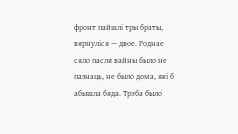фронт пайшлі тры браты, вярнуліся — двое. Роднае сяло пасля вайны было не пазнаць, не было дома, які б абышла бяда. Трэба было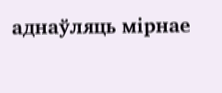аднаўляць мірнае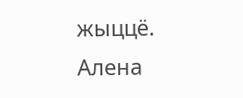жыццё. Алена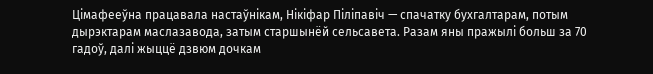Цімафееўна працавала настаўнікам, Нікіфар Піліпавіч — спачатку бухгалтарам, потым дырэктарам маслазавода, затым старшынёй сельсавета. Разам яны пражылі больш за 70 гадоў, далі жыццё дзвюм дочкам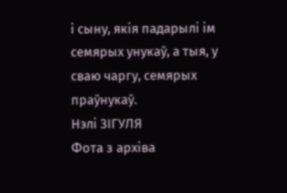і сыну, якія падарылі ім семярых унукаў, а тыя, у сваю чаргу, семярых праўнукаў.
Нэлі ЗІГУЛЯ
Фота з архіва